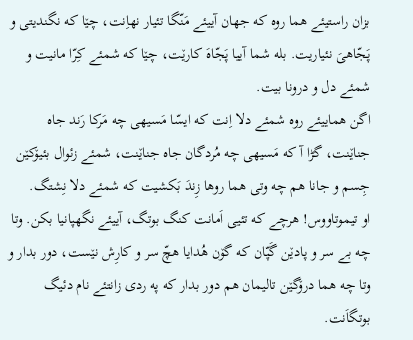بزان راستیئے هما روه که جهان آییئے مَنّگا تئیار نهاِنت، چێا که نگندیتی و پَجّاهیَ نئیاریت. بله شما آییا پَجّاهَ کارێت، چێا که شمئے کِرّا مانیت و شمئے دل و درونا بیت.
اگن هماییئے روه شمئے دلا اِنت که ایسّا مَسیهی چه مَرکا رَند جاه جناێنت، گڑا آ که مَسیهی چه مُردگان جاه جناێنت، شمئے زئوال بئیۆکێن جِسم و جانا هم چه وتی هما روها زِندَ بَکشیت که شمئے دلا نِشتگ.
او تیموتاووس! هرچے که تئیی اَمانت کنگ بوتگ، آییئے نگهپانیا بکن. وتا چه بے سر و پادێن گَپّان که گۆن هُدایا هچّ سر و کارِش نێست، دور بدار و وتا چه هما درۆگێن تالیمان هم دور بدار که په ردی زانتئے نام دئیگ بوتگاَنت.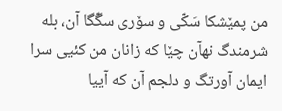من پمێشکا سَکّی و سۆری سگّگا آن، بله شرمندگ نهآن چێا که زانان من کئیی سرا ایمان آورتگ و دلجم آن که آییا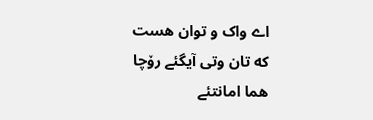اے واک و توان هست که تان وتی آیگئے رۆچا هما امانتئے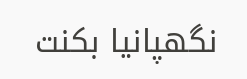نگهپانیا بکنت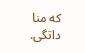که منا داتگی.